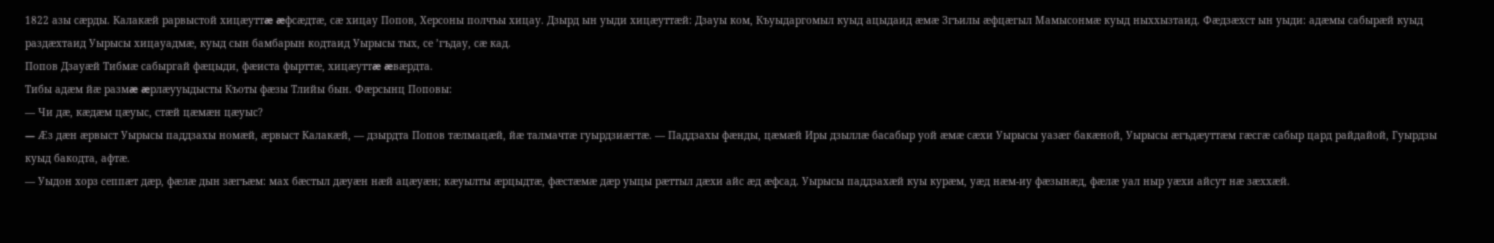1822 азы сæрды. Калакæй рарвыстой хицæуттæ æфсæдтæ, сæ хицау Попов, Херсоны полчъы хицау. Дзырд ын уыди хицæуттæй: Дзауы ком, Къуыдаргомыл куыд ацыдаид æмæ Згъилы æфцæгыл Мамысонмæ куыд ныххызтаид. Фæдзæхст ын уыди: адæмы сабырæй куыд раздæхтаид Уырысы хицауадмæ, куыд сын бамбарын кодтаид Уырысы тых, се ’гъдау, сæ кад.
Попов Дзауæй Тибмæ сабыргай фæцыди, фæиста фырттæ, хицæуттæ æвæрдта.
Тибы адæм йæ размæ æрлæууыдысты Къоты фæзы Тлийы бын. Фæрсынц Поповы:
— Чи дæ, кæдæм цæуыс, стæй цæмæн цæуыс?
— Æз дæн æрвыст Уырысы паддзахы номæй, æрвыст Калакæй, — дзырдта Попов тæлмацæй, йæ талмачтæ гуырдзиæгтæ. — Паддзахы фæнды, цæмæй Иры дзыллæ басабыр уой æмæ сæхи Уырысы уазæг бакæной, Уырысы æгъдæуттæм гæсгæ сабыр цард райдайой, Гуырдзы куыд бакодта, афтæ.
— Уыдон хорз сеппæт дæр, фæлæ дын зæгъæм: мах бæстыл дæуæн нæй ацæуæн; кæуылты æрцыдтæ, фæстæмæ дæр уыцы рæттыл дæхи айс æд æфсад. Уырысы паддзахæй куы курæм, уæд нæм-иу фæзынæд, фæлæ уал ныр уæхи айсут нæ зæххæй.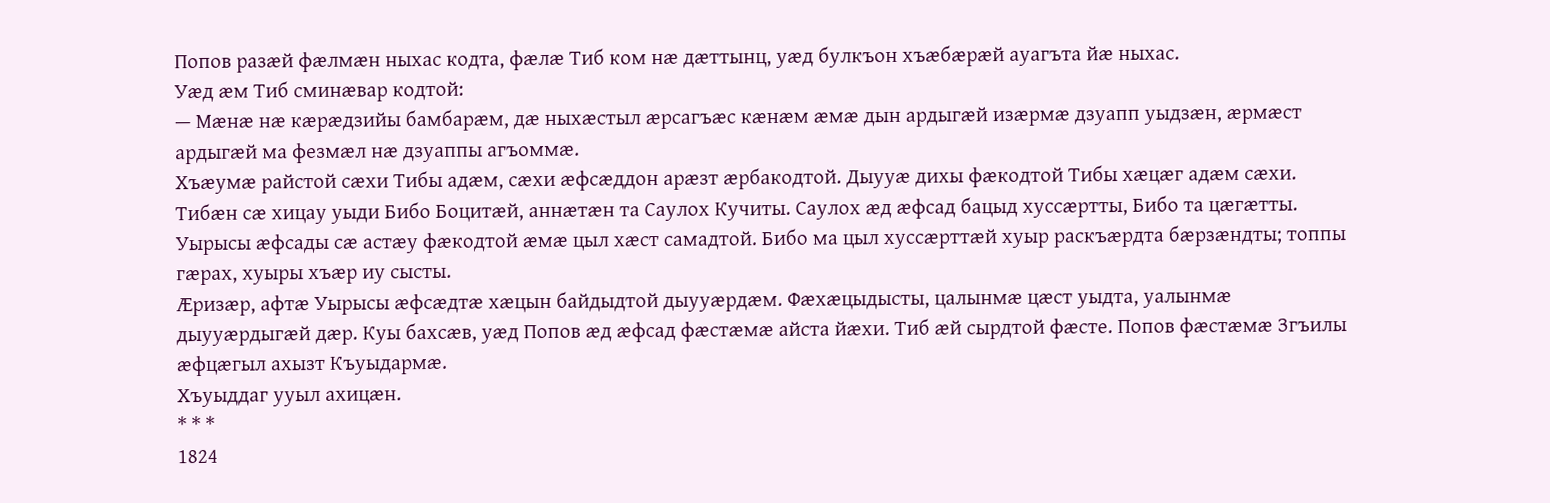Попов разæй фæлмæн ныхас кодта, фæлæ Тиб ком нæ дæттынц, уæд булкъон хъæбæрæй ауагъта йæ ныхас.
Уæд æм Тиб сминæвар кодтой:
— Мæнæ нæ кæрæдзийы бамбарæм, дæ ныхæстыл æрсагъæс кæнæм æмæ дын ардыгæй изæрмæ дзуапп уыдзæн, æрмæст ардыгæй ма фезмæл нæ дзуаппы агъоммæ.
Хъæумæ райстой сæхи Тибы адæм, сæхи æфсæддон арæзт æрбакодтой. Дыууæ дихы фæкодтой Тибы хæцæг адæм сæхи. Тибæн сæ хицау уыди Бибо Боцитæй, аннæтæн та Саулох Кучиты. Саулох æд æфсад бацыд хуссæртты, Бибо та цæгæтты. Уырысы æфсады сæ астæу фæкодтой æмæ цыл хæст самадтой. Бибо ма цыл хуссæрттæй хуыр раскъæрдта бæрзæндты; топпы гæрах, хуыры хъæр иу сысты.
Æризæр, афтæ Уырысы æфсæдтæ хæцын байдыдтой дыууæрдæм. Фæхæцыдысты, цалынмæ цæст уыдта, уалынмæ дыууæрдыгæй дæр. Куы бахсæв, уæд Попов æд æфсад фæстæмæ айста йæхи. Тиб æй сырдтой фæсте. Попов фæстæмæ Згъилы æфцæгыл ахызт Къуыдармæ.
Хъуыддаг ууыл ахицæн.
* * *
1824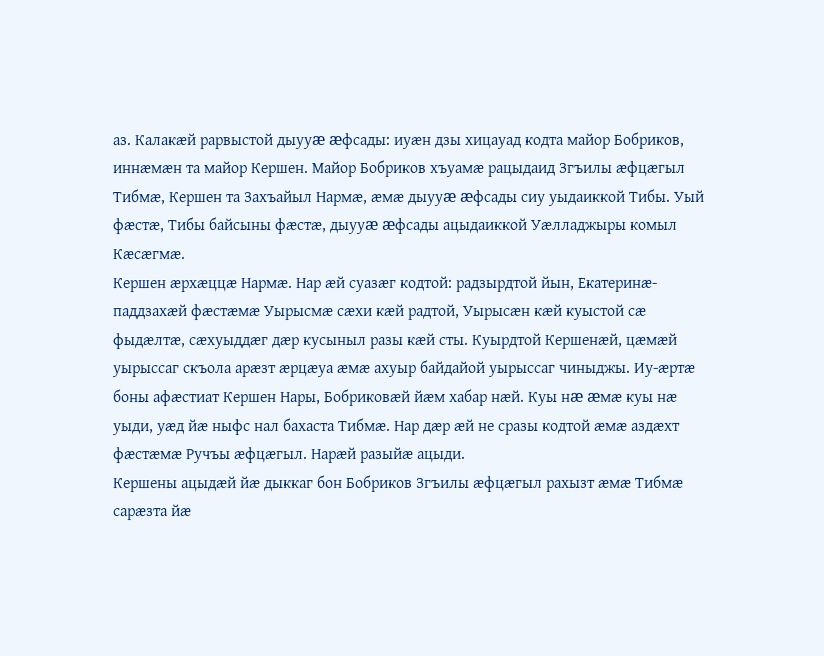аз. Калакæй рарвыстой дыууæ æфсады: иуæн дзы хицауад кодта майор Бобриков, иннæмæн та майор Кершен. Майор Бобриков хъуамæ рацыдаид Згъилы æфцæгыл Тибмæ, Кершен та Захъайыл Нармæ, æмæ дыууæ æфсады сиу уыдаиккой Тибы. Уый фæстæ, Тибы байсыны фæстæ, дыууæ æфсады ацыдаиккой Уæлладжыры комыл Кæсæгмæ.
Кершен æрхæццæ Нармæ. Нар æй суазæг кодтой: радзырдтой йын, Екатеринæ-паддзахæй фæстæмæ Уырысмæ сæхи кæй радтой, Уырысæн кæй куыстой сæ фыдæлтæ, сæхуыддæг дæр кусыныл разы кæй сты. Куырдтой Кершенæй, цæмæй уырыссаг скъола арæзт æрцæуа æмæ ахуыр байдайой уырыссаг чиныджы. Иу-æртæ боны афæстиат Кершен Нары, Бобриковæй йæм хабар нæй. Куы нæ æмæ куы нæ уыди, уæд йæ ныфс нал бахаста Тибмæ. Нар дæр æй не сразы кодтой æмæ аздæхт фæстæмæ Ручъы æфцæгыл. Нарæй разыйæ ацыди.
Кершены ацыдæй йæ дыккаг бон Бобриков Згъилы æфцæгыл рахызт æмæ Тибмæ сарæзта йæ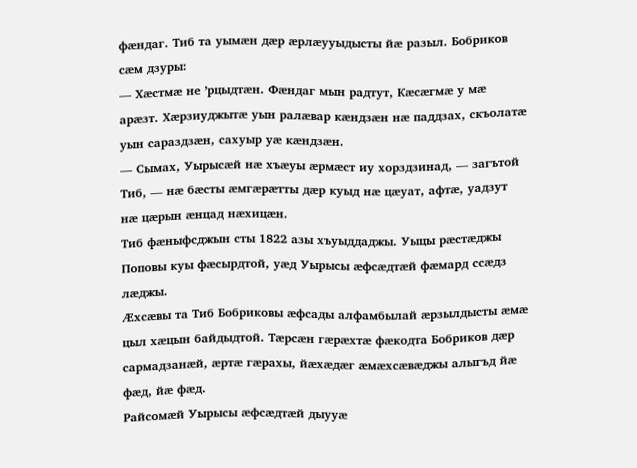фæндаг. Тиб та уымæн дæр æрлæууыдысты йæ разыл. Бобриков сæм дзуры:
— Хæстмæ не ’рцыдтæн. Фæндаг мын радтут, Кæсæгмæ у мæ арæзт. Хæрзиуджытæ уын ралæвар кæндзæн нæ паддзах, скъолатæ уын сараздзæн, сахуыр уæ кæндзæн.
— Сымах, Уырысæй нæ хъæуы æрмæст иу хорздзинад, — загътой Тиб, — нæ бæсты æмгæрæтты дæр куыд нæ цæуат, афтæ, уадзут нæ цæрын æнцад нæхицæн.
Тиб фæныфсджын сты 1822 азы хъуыддаджы. Уыцы рæстæджы Поповы куы фæсырдтой, уæд Уырысы æфсæдтæй фæмард ссæдз лæджы.
Æхсæвы та Тиб Бобриковы æфсады алфамбылай æрзылдысты æмæ цыл хæцын байдыдтой. Тæрсæн гæрæхтæ фæкодта Бобриков дæр сармадзанæй, æртæ гæрахы, йæхæдæг æмæхсæвæджы алыгъд йæ фæд, йæ фæд.
Райсомæй Уырысы æфсæдтæй дыууæ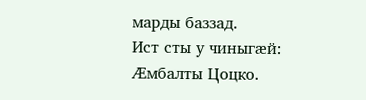марды баззад.
Ист сты у чиныгæй:
Æмбалты Цоцко.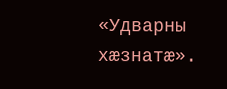«Удварны хæзнатæ».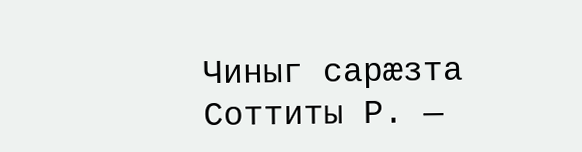Чиныг сарæзта Соттиты Р. —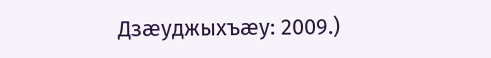Дзæуджыхъæу: 2009.)